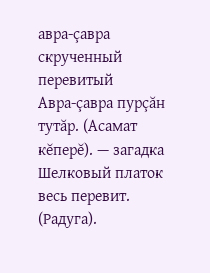авра-çавра
скрученный
перевитый
Авра-çавра пурçăн тутăр. (Асамат кĕперĕ). — загадка Шелковый платок весь перевит. (Радуга).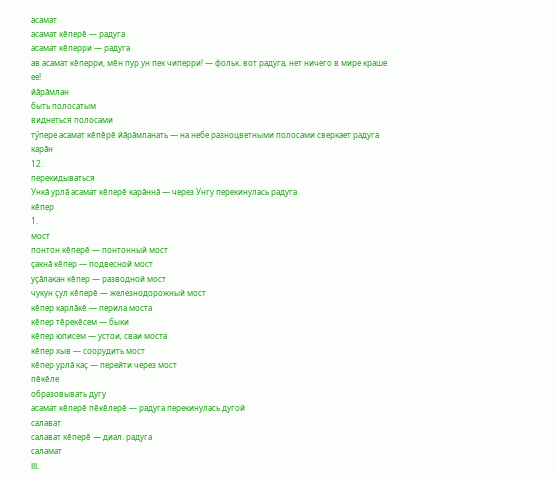асамат
асамат кĕперĕ — радуга
асамат кĕперри — радуга
ав асамат кĕперри, мĕн пур ун пек чиперри! — фольк. вот радуга, нет ничего в мире краше ее!
йăрăмлан
быть полосатым
виднеться полосами
тӳпере асамат кĕпĕрĕ йăрăмланать — на небе разноцветными полосами сверкает радуга
карăн
12.
перекидываться
Ункă урлă асамат кĕперĕ карăннă — через Унгу перекинулась радуга
кĕпер
1.
мост
понтон кĕперĕ — понтонный мост
çакнă кĕпер — подвесной мост
уçăлакан кĕпер — разводной мост
чукун çул кĕперĕ — железнодорожный мост
кĕпер карлăкĕ — перила моста
кĕпер тĕрекĕсем — быки
кĕпер юписем — устои, сваи моста
кĕпер хыв — соорудить мост
кĕпер урлă каç — перейти через мост
пĕкĕле
образовывать дугу
асамат кĕперĕ пĕкĕлерĕ — радуга перекинулась дугой
салават
салават кĕперĕ — диал. радуга
саламат
III.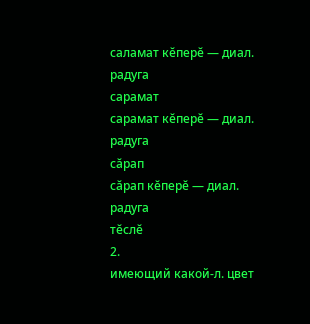саламат кĕперĕ — диал. радуга
сарамат
сарамат кĕперĕ — диал. радуга
сăрап
сăрап кĕперĕ — диал. радуга
тĕслĕ
2.
имеющий какой-л. цвет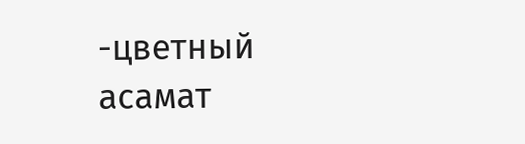-цветный
асамат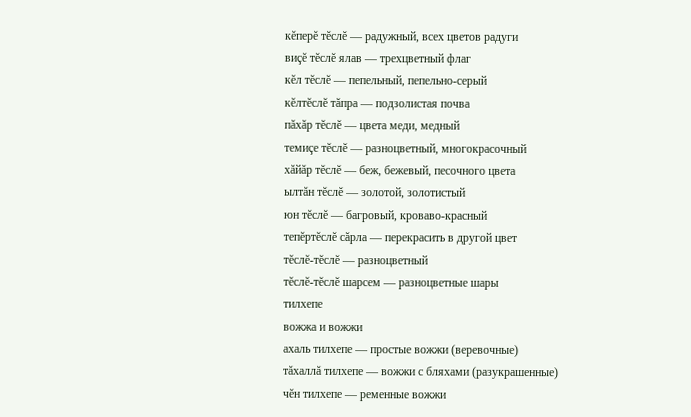кĕперĕ тĕслĕ — радужный, всех цветов радуги
виçĕ тĕслĕ ялав — трехцветный флаг
кĕл тĕслĕ — пепельный, пепельно-серый
кĕлтĕслĕ тăпра — подзолистая почва
пăхăр тĕслĕ — цвета меди, медный
темиçе тĕслĕ — разноцветный, многокрасочный
хăйăр тĕслĕ — беж, бежевый, песочного цвета
ылтăн тĕслĕ — золотой, золотистый
юн тĕслĕ — багровый, кроваво-красный
тепĕртĕслĕ сăрла — перекрасить в другой цвет
тĕслĕ-тĕслĕ — разноцветный
тĕслĕ-тĕслĕ шарсем — разноцветные шары
тилхепе
вожжа и вожжи
ахаль тилхепе — простые вожжи (веревочные)
тăхаллă тилхепе — вожжи с бляхами (разукрашенные)
чĕн тилхепе — ременные вожжи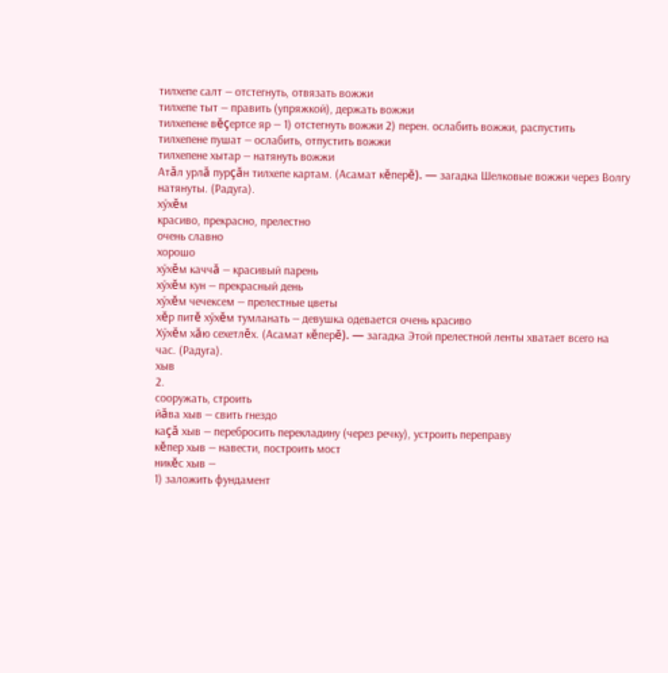тилхепе салт — отстегнуть, отвязать вожжи
тилхепе тыт — править (упряжкой), держать вожжи
тилхепене вĕçертсе яр — 1) отстегнуть вожжи 2) перен. ослабить вожжи, распустить
тилхепене пушат — ослабить, отпустить вожжи
тилхепене хытар — натянуть вожжи
Атăл урлă пурçăн тилхепе картам. (Асамат кĕперĕ). — загадка Шелковые вожжи через Волгу натянуты. (Радуга).
хӳхĕм
красиво, прекрасно, прелестно
очень славно
хорошо
хӳхĕм каччă — красивый парень
хӳхĕм кун — прекрасный день
хӳхĕм чечексем — прелестные цветы
хĕр питĕ хӳхĕм тумланать — девушка одевается очень красиво
Хӳхĕм хăю сехетлĕх. (Асамат кĕперĕ). — загадка Этой прелестной ленты хватает всего на час. (Радуга).
хыв
2.
сооружать, строить
йăва хыв — свить гнездо
каçă хыв — перебросить перекладину (через речку), устроить переправу
кĕпер хыв — навести, построить мост
никĕс хыв —
1) заложить фундамент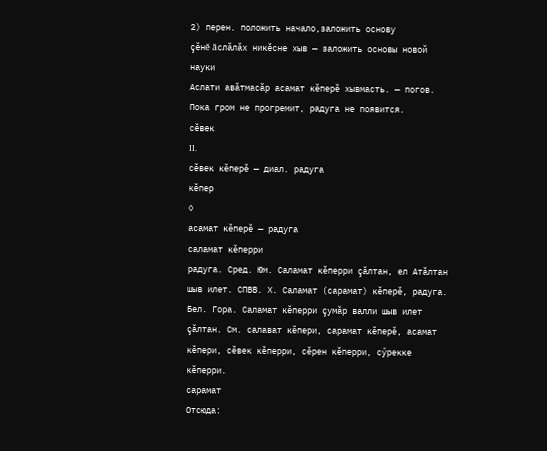2) перен. положить начало,заложить основу
çĕнĕ ăслăлăх никĕсне хыв — заложить основы новой науки
Аслати авăтмасăр асамат кĕперĕ хывмасть. — погов. Пока гром не прогремит, радуга не появится.
сĕвек
II.
сĕвек кĕперĕ — диал. радуга
кĕпер
◊
асамат кĕперĕ — радуга
саламат кĕперри
радуга. Сред. Юм. Саламат кĕперри çăлтан, ел Атăлтан шыв илет. СПВВ. Х. Саламат (сарамат) кĕперĕ, радуга. Бел. Гора. Саламат кĕперри çумăр валли шыв илет çăлтан. См. салават кĕпери, сарамат кĕперĕ, асамат кĕпери, сĕвек кĕперри, сĕрен кĕперри, сӳрекке кĕперри.
сарамат
Отсюда: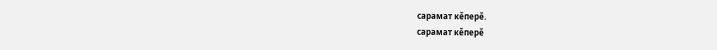сарамат кĕперĕ.
сарамат кĕперĕ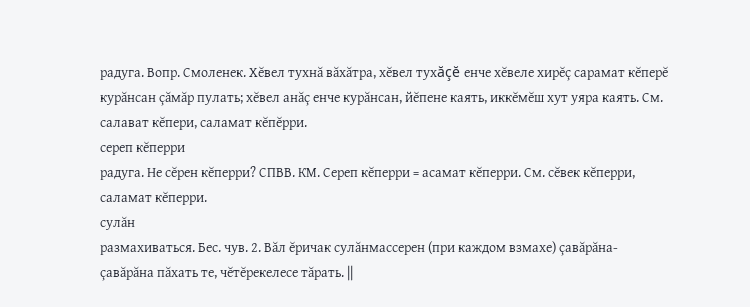радуга. Вопр. Смоленек. Хĕвел тухнă вăхăтра, хĕвел тухăçĕ енче хĕвеле хирĕç сарамат кĕперĕ курăнсан çăмăр пулать; хĕвел анăç енче курăнсан, йĕпене каять, иккĕмĕш хут уяра каять. См. салават кĕпери, саламат кĕпĕрри.
сереп кĕперри
радуга. Не сĕрен кĕперри? СПВВ. КМ. Сереп кĕперри = асамат кĕперри. См. сĕвек кĕперри, саламат кĕперри.
сулăн
размахиваться. Бес. чув. 2. Вăл ĕричак сулăнмассерен (при каждом взмахе) çавăрăна-çавăрăна пăхать те, чĕтĕрекелесе тăрать. ||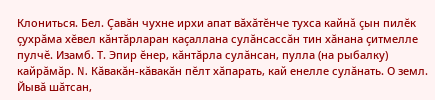Клониться. Бел. Çавăн чухне ирхи апат вăхăтĕнче тухса кайнă çын пилĕк çухрăма хĕвел кăнтăрларан каçаллана сулăнсассăн тин хăнана çитмелле пулчĕ. Изамб. Т. Эпир ĕнер, кăнтăрла сулăнсан, пулла (на рыбалку) кайрăмăр. N. Кăвакăн-кăвакăн пĕлт хăпарать, кай енелле сулăнать. О земл. Йывă шăтсан,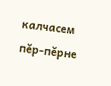калчасем пĕр-пĕрне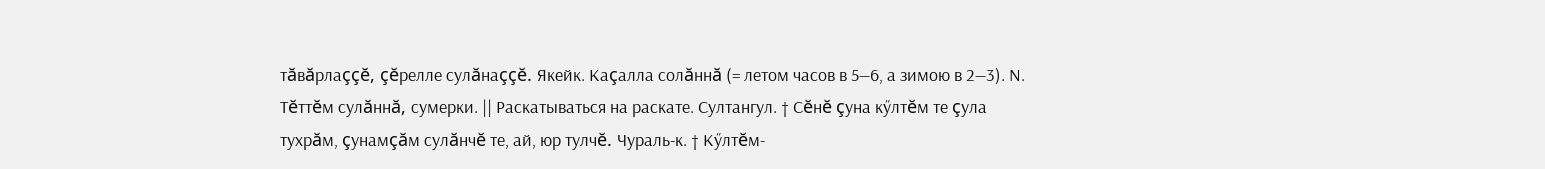тăвăрлаççĕ, çĕрелле сулăнаççĕ. Якейк. Каçалла солăннă (= летом часов в 5—6, а зимою в 2—3). N. Тĕттĕм сулăннă, сумерки. || Раскатываться на раскате. Султангул. † Сĕнĕ çуна кӳлтĕм те çула тухрăм, çунамçăм сулăнчĕ те, ай, юр тулчĕ. Чураль-к. † Кӳлтĕм-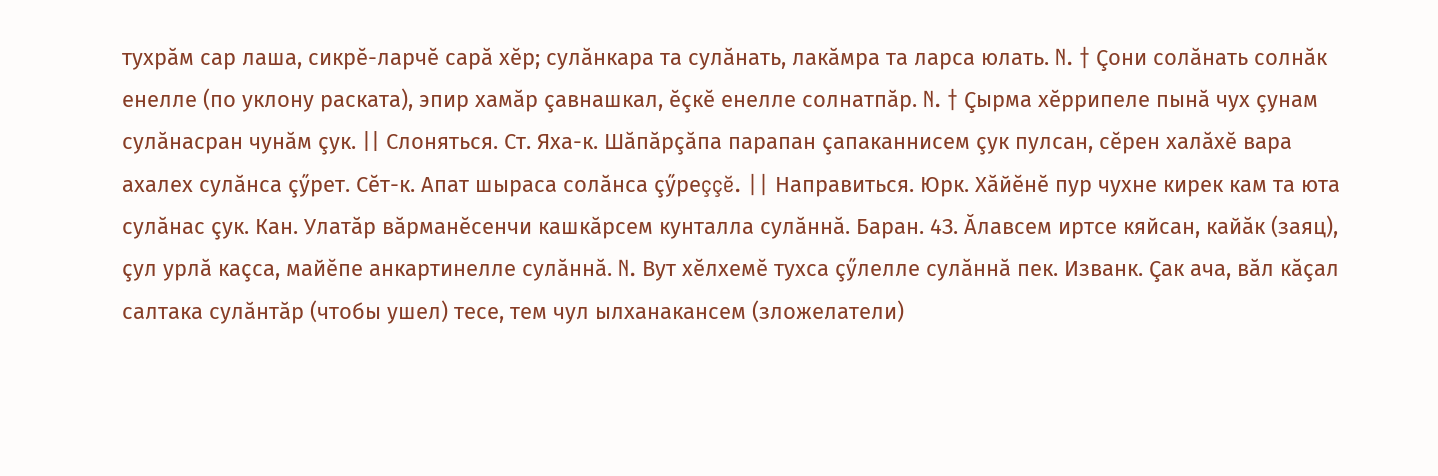тухрăм сар лаша, сикрĕ-ларчĕ сарă хĕр; сулăнкара та сулăнать, лакăмра та ларса юлать. N. † Çони солăнать солнăк енелле (по уклону раската), эпир хамăр çавнашкал, ĕçкĕ енелле солнатпăр. N. † Çырма хĕррипеле пынă чух çунам сулăнасран чунăм çук. || Слоняться. Ст. Яха-к. Шăпăрçăпа парапан çапаканнисем çук пулсан, сĕрен халăхĕ вара ахалех сулăнса çӳрет. Сĕт-к. Апат шыраса солăнса çӳреççĕ. || Направиться. Юрк. Хăйĕнĕ пур чухне кирек кам та юта сулăнас çук. Кан. Улатăр вăрманĕсенчи кашкăрсем кунталла сулăннă. Баран. 4З. Ăлавсем иртсе кяйсан, кайăк (заяц), çул урлă каçса, майĕпе анкартинелле сулăннă. N. Вут хĕлхемĕ тухса çӳлелле сулăннă пек. Изванк. Çак ача, вăл кăçал салтака сулăнтăр (чтобы ушел) тесе, тем чул ылханакансем (зложелатели)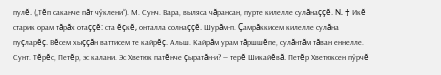пулĕ. („Тĕп саканче пăт чӳклени“). М. Сунч. Вара, выляса чăрансан, пурте килелле сулăнаççĕ. N. † Икĕ старик орам тăрăх отаççĕ: ста ĕçкĕ, онталла солнаççĕ. Шурăм-п. Çамрăккисем килелле сулăна пуçларĕç. Вĕсем хыççăн ваттисем те кайрĕç. Альш. Кайрăм урам тăршшĕпе, сулăнтăм тăван еннелле. Сунт. Тĕрĕс, Петĕр, эс калани. Эс Хветюк патĕнче çыратăн-и? — терĕ Шикайĕвă. Петĕр Хветюксен пӳрчĕ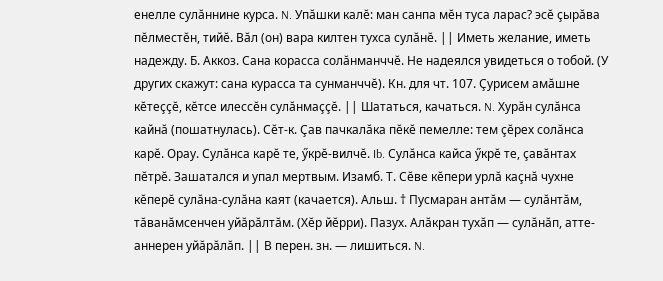енелле сулăннине курса. N. Упăшки калĕ: ман санпа мĕн туса ларас? эсĕ çырăва пĕлместĕн, тийĕ. Вăл (он) вара килтен тухса сулăнĕ. || Иметь желание, иметь надежду. Б. Аккоз. Сана корасса солăнманччĕ. Не надеялся увидеться о тобой. (У других скажут: сана курасса та сунманччĕ). Кн. для чт. 107. Çурисем амăшне кĕтеççĕ, кĕтсе илессĕн сулăнмаççĕ. || Шататься, качаться. N. Хурăн сулăнса кайнă (пошатнулась). Сĕт-к. Çав пачкалăка пĕкĕ пемелле: тем çĕрех солăнса карĕ. Орау. Сулăнса карĕ те, ӳкрĕ-вилчĕ. Ib. Сулăнса кайса ӳкрĕ те, çавăнтах пĕтрĕ. Зашатался и упал мертвым. Изамб. Т. Сĕве кĕпери урлă каçнă чухне кĕперĕ сулăна-сулăна каят (качается). Альш. † Пусмаран антăм — сулăнтăм, тăванăмсенчен уйăрăлтăм. (Хĕр йĕрри). Пазух. Алăкран тухăп — сулăнăп, атте-аннерен уйăрăлăп. || В перен. зн. — лишиться. N.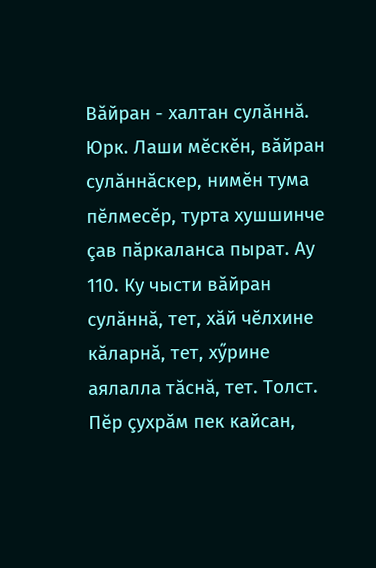Вăйран - халтан сулăннă. Юрк. Лаши мĕскĕн, вăйран сулăннăскер, нимĕн тума пĕлмесĕр, турта хушшинче çав пăркаланса пырат. Ау 110. Ку чысти вăйран сулăннă, тет, хăй чĕлхине кăларнă, тет, хӳрине аялалла тăснă, тет. Толст. Пĕр çухрăм пек кайсан,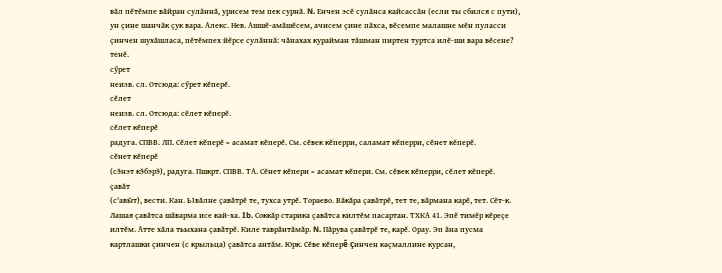вăл пĕтĕмпе вăйран сулăннă, урисем тем пек сурнă. N. Енчен эсĕ сулăнса кайсассăн (если ты сбился с пути), ун çине шанчăк çук вара. Алекс. Нев. Ашшĕ-амăшĕсем, ачисем çине пăхса, вĕсемпе малашне мĕн пуласси çинчен шухăшласа, пĕтĕмпех йĕрсе сулăннă: чăнахах курайман тăшман пиртен туртса илĕ-ши вара вĕсене? тенĕ.
сӳрет
неизв. сл. Отсюда: сӳрет кĕперĕ.
сĕлет
неизв. сл. Отсюда: сĕлет кĕперĕ.
сĕлет кĕперĕ
радуга. СПВВ. ЛП. Сĕлет кĕперĕ = асамат кĕперĕ. См. сĕвек кĕперри, саламат кĕперри, сĕнет кĕперĕ.
сĕнет кĕперĕ
(сэ̆нэт кэ̆бэрэ̆), радуга. Пшкрт. СПВВ. ТА. Сĕнет кĕпери = асамат кĕпери. См. сĕвек кĕперри, сĕлет кĕперĕ.
çавăт
(с'авы̆т), вести. Кан. ЬIвăлне çавăтрĕ те, тухса утрĕ. Тораево. Вăкăра çавăтрĕ, тет те, вăрмана карĕ, тет. Сĕт-к. Лашая çавăтса шăварма исе кай-ха. Ib. Соккăр старика çавăтса килтĕм пасартан. ТХКА 41. Эпĕ тимĕр кĕреçе илтĕм. Атте хăла тьыхана çавăтрĕ. Киле таврăнтăмăр. N. Пăрува çавăтрĕ те, карĕ. Орау. Эп ăна пусма картлашки çинчен (с крыльца) çавăтса антăм. Юрк. Сĕве кĕперĕ çинчен каçмаллине курсан,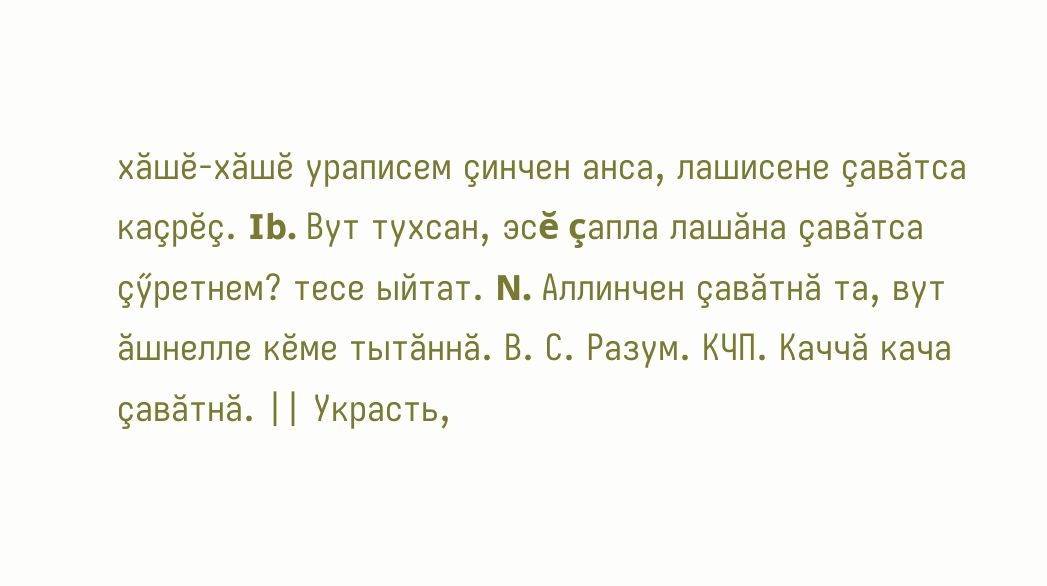хăшĕ-хăшĕ ураписем çинчен анса, лашисене çавăтса каçрĕç. Ib. Вут тухсан, эсĕ çапла лашăна çавăтса çӳретнем? тесе ыйтат. N. Аллинчен çавăтнă та, вут ăшнелле кĕме тытăннă. В. С. Разум. КЧП. Каччă кача çавăтнă. || Украсть,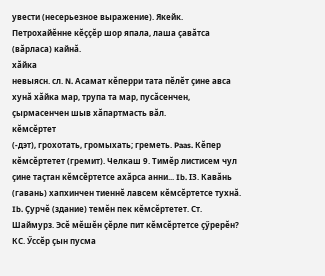увести (несерьезное выражение). Якейк. Петрохайĕнне кĕççĕр шор япала, лаша çавăтса (вăрласа) кайнă.
хăйка
невыясн. сл. N. Асамат кĕперри тата пĕлĕт çине авса хунă хăйка мар, трупа та мар, пусăсенчен, çырмасенчен шыв хăпартмасть вăл.
кĕмсĕртет
(-дэт), грохотать, громыхать; греметь. Paas. Кĕпер кĕмсĕртетет (гремит). Челкаш 9. Тимĕр листисем чул çине таçтан кĕмсĕртетсе ахăрса анни... Ib. IЗ. Кавăнь (гавань) хапхинчен тиеннĕ лавсем кĕмсĕртетсе тухнă. Ib. Çурчĕ (здание) темĕн пек кĕмсĕртетет. Ст. Шаймурз. Эсĕ мĕшĕн çĕрле пит кĕмсĕртетсе çӳрерĕн? КС. Ӳссĕр çын пусма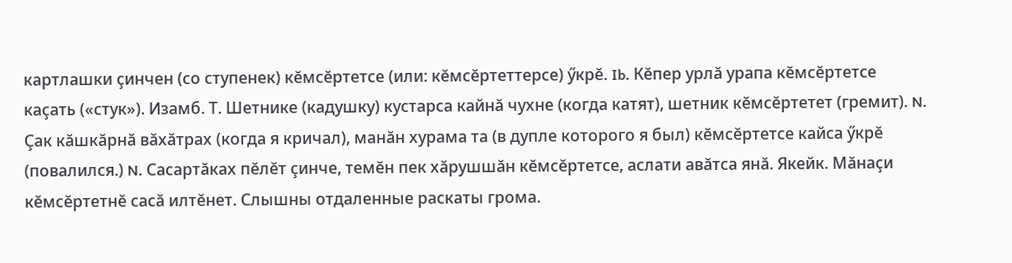картлашки çинчен (со ступенек) кĕмсĕртетсе (или: кĕмсĕртеттерсе) ӳкрĕ. Ib. Кĕпер урлă урапа кĕмсĕртетсе каçать («стук»). Изамб. Т. Шетнике (кадушку) кустарса кайнă чухне (когда катят), шетник кĕмсĕртетет (гремит). N. Çак кăшкăрнă вăхăтрах (когда я кричал), манăн хурама та (в дупле которого я был) кĕмсĕртетсе кайса ӳкрĕ (повалился.) N. Сасартăках пĕлĕт çинче, темĕн пек хăрушшăн кĕмсĕртетсе, аслати авăтса янă. Якейк. Мăнаçи кĕмсĕртетнĕ сасă илтĕнет. Слышны отдаленные раскаты грома.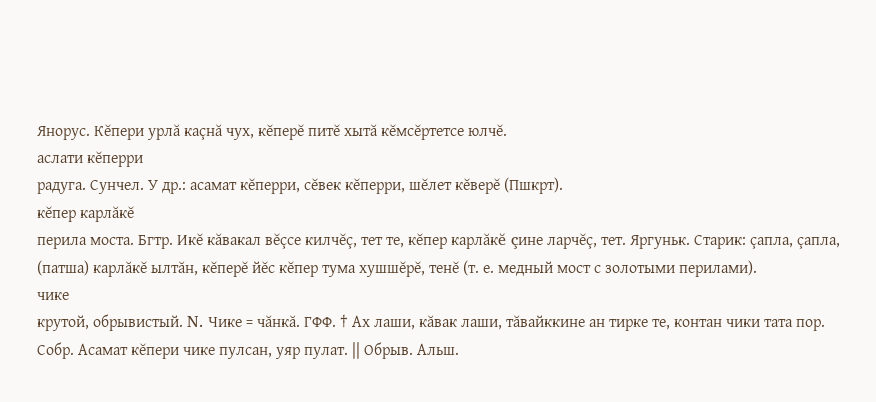Янорус. Кĕпери урлă каçнă чух, кĕперĕ питĕ хытă кĕмсĕртетсе юлчĕ.
аслати кĕперри
радуга. Сунчел. У др.: асамат кĕперри, сĕвек кĕперри, шĕлет кĕверĕ (Пшкрт).
кĕпер карлăкĕ
перила моста. Бгтр. Икĕ кăвакал вĕçсе килчĕç, тет те, кĕпер карлăкĕ çине ларчĕç, тет. Яргуньк. Старик: çапла, çапла, (патша) карлăкĕ ылтăн, кĕперĕ йĕс кĕпер тума хушшĕрĕ, тенĕ (т. е. медный мост с золотыми перилами).
чике
крутой, обрывистый. N. Чике = чăнкă. ГФФ. † Ах лаши, кăвак лаши, тăвайккине ан тирке те, контан чики тата пор. Собр. Асамат кĕпери чике пулсан, уяр пулат. || Обрыв. Альш.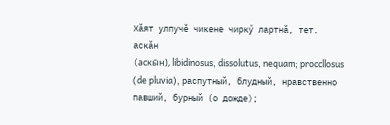Хăят улпучĕ чикене чиркӳ лартнă, тет.
аскăн
(аскы̆н), libidinosus, dissolutus, nequam; proccllosus (de pluvia), распутный, блудный, нравственно павший, бурный (о дожде);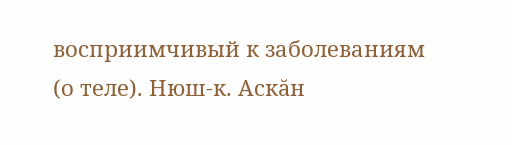восприимчивый к заболеваниям (о теле). Нюш-к. Аскăн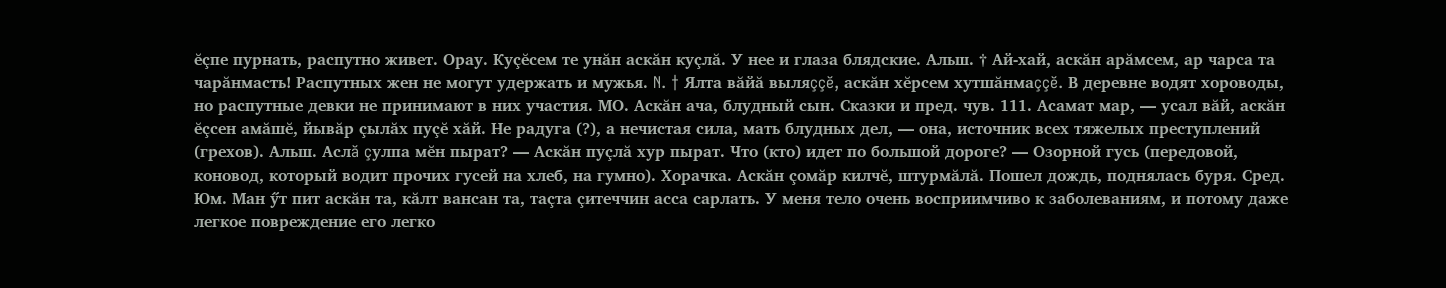ĕçпе пурнать, распутно живет. Орау. Куçĕсем те унăн аскăн куçлă. У нее и глаза блядские. Альш. † Ай-хай, аскăн арăмсем, ар чарса та чарăнмасть! Распутных жен не могут удержать и мужья. N. † Ялта вăйă выляççĕ, аскăн хĕрсем хутшăнмаççĕ. В деревне водят хороводы, но распутные девки не принимают в них участия. МО. Аскăн ача, блудный сын. Сказки и пред. чув. 111. Асамат мар, — усал вăй, аскăн ĕçсен амăшĕ, йывăр çылăх пуçĕ хăй. Не радуга (?), а нечистая сила, мать блудных дел, — она, источник всех тяжелых преступлений (грехов). Альш. Аслă çулпа мĕн пырат? — Аскăн пуçлă хур пырат. Что (кто) идет по большой дороге? — Озорной гусь (передовой, коновод, который водит прочих гусей на хлеб, на гумно). Хорачка. Аскăн çомăр килчĕ, штурмăлă. Пошел дождь, поднялась буря. Сред. Юм. Ман ӳт пит аскăн та, кăлт вансан та, таçта çитеччин асса сарлать. У меня тело очень восприимчиво к заболеваниям, и потому даже легкое повреждение его легко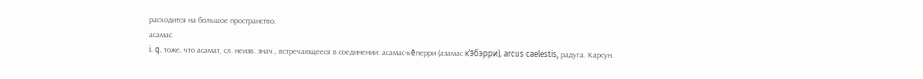расходится на большое пространство.
асамас
i. q. тоже, что асамат, сл. неизв. знач., встречающееся в соединении: асамас-кĕперри (азамас к’э̆бэрри), arcus caelestis, радуга. Карсун.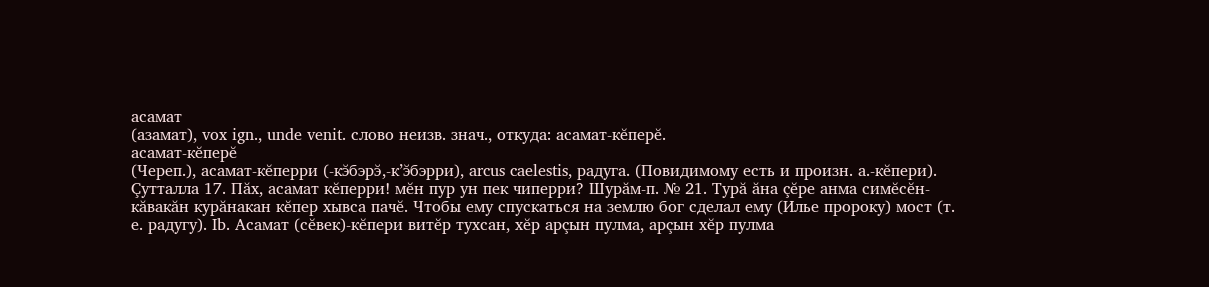асамат
(азамат), vox ign., unde venit. слово неизв. знач., откуда: асамат-кĕперĕ.
асамат-кĕперĕ
(Череп.), асамат-кĕперри (-кэ̆бэрэ̆,-к’э̆бэрри), arcus caelestis, радуга. (Повидимому есть и произн. а.-кĕпери). Çутталла 17. Пăх, асамат кĕперри! мĕн пур ун пек чиперри? Шурăм-п. № 21. Турă ăна çĕре анма симĕсĕн-кăвакăн курăнакан кĕпер хывса пачĕ. Чтобы ему спускаться на землю бог сделал ему (Илье пророку) мост (т. е. радугу). Ib. Асамат (сĕвек)-кĕпери витĕр тухсан, хĕр арçын пулма, арçын хĕр пулма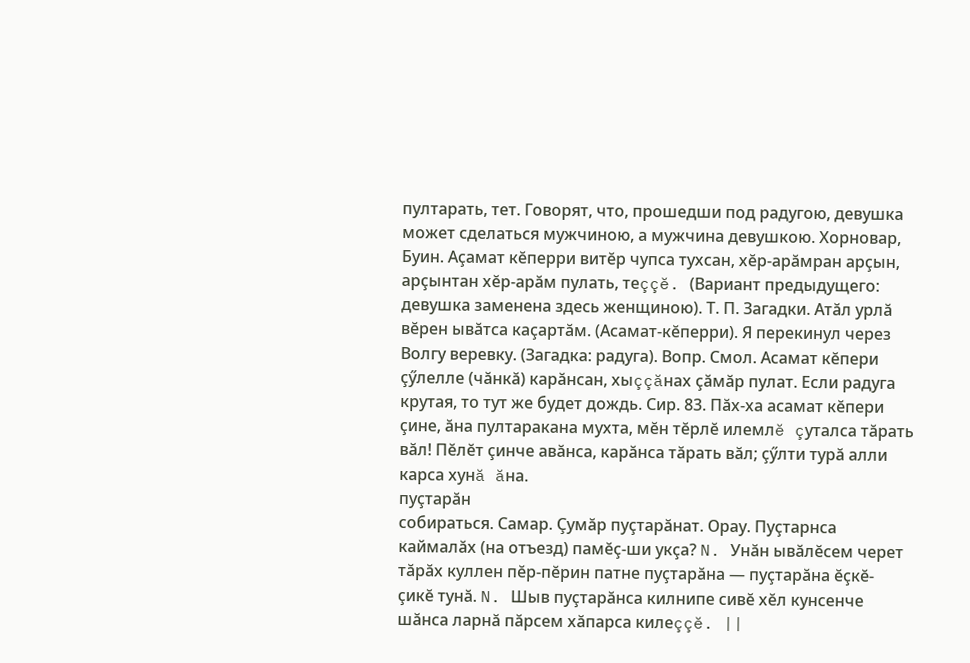пултарать, тет. Говорят, что, прошедши под радугою, девушка может сделаться мужчиною, а мужчина девушкою. Хорновар, Буин. Аçамат кĕперри витĕр чупса тухсан, хĕр-арăмран арçын, арçынтан хĕр-арăм пулать, теççĕ. (Вариант предыдущего: девушка заменена здесь женщиною). Т. П. Загадки. Атăл урлă вĕрен ывăтса каçартăм. (Асамат-кĕперри). Я перекинул через Волгу веревку. (Загадка: радуга). Вопр. Смол. Асамат кĕпери çӳлелле (чăнкă) карăнсан, хыççăнах çăмăр пулат. Если радуга крутая, то тут же будет дождь. Сир. 83. Пăх-ха асамат кĕпери çине, ăна пултаракана мухта, мĕн тĕрлĕ илемлĕ çуталса тăрать вăл! Пĕлĕт çинче авăнса, карăнса тăрать вăл; çӳлти турă алли карса хунă ăна.
пуçтарăн
собираться. Самар. Çумăр пуçтарăнат. Орау. Пуçтарнса каймалăх (на отъезд) памĕç-ши укçа? N. Унăн ывăлĕсем черет тăрăх куллен пĕр-пĕрин патне пуçтарăна — пуçтарăна ĕçкĕ-çикĕ тунă. N. Шыв пуçтарăнса килнипе сивĕ хĕл кунсенче шăнса ларнă пăрсем хăпарса килеççĕ. ||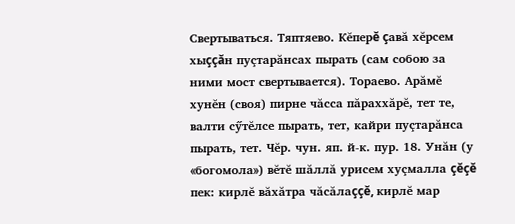Свертываться. Тяптяево. Кĕперĕ çавă хĕрсем хыççăн пуçтарăнсах пырать (сам собою за ними мост свертывается). Тораево. Арăмĕ хунĕн (своя) пирне чăсса пăраххăрĕ, тет те, валти сӳтĕлсе пырать, тет, кайри пуçтарăнса пырать, тет. Чĕр. чун. яп. й-к. пур. 18. Унăн (у «богомола») вĕтĕ шăллă урисем хуçмалла çĕçĕ пек: кирлĕ вăхăтра чăсăлаççĕ, кирлĕ мар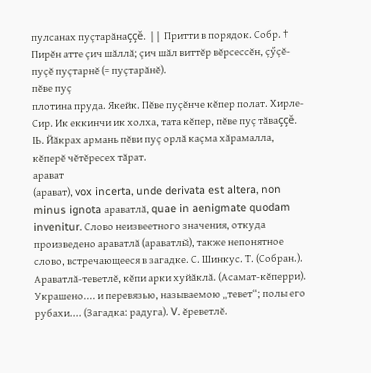пулсанах пуçтарăнаççĕ. || Притти в порядок. Собр. † Пирĕн атте çич шăллă; çич шăл виттĕр вĕрсессĕн, çӳçĕ-пуçĕ пуçтарнĕ (= пуçтарăнĕ).
пĕве пуç
плотина пруда. Якейк. Пĕве пуçĕнче кĕпер полат. Хирле-Сир. Ик еккинчи ик холха, тата кĕпер, пĕве пуç тăваççĕ. IЬ. Йăкрах армань пĕви пуç орлă каçма хăрамалла, кĕперĕ чĕтĕресех тăрат.
арават
(арават), vox incerta, unde derivata est altera, non minus ignota араватлă, quae in aenigmate quodam invenitur. Слово неизвеетного значения, откуда произведено араватлă (араватлы̆), также непонятное слово, встречающееся в загадке. С. Шинкус. Т. (Собран.). Араватлă-теветлĕ, кĕпи арки хуйăклă. (Асамат-кĕперри). Украшено.... и перевязью, называемою „тевет“; полы его рубахи.... (Загадка: радуга). V. ĕреветлĕ.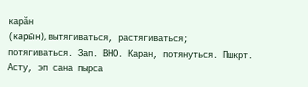карăн
(кары̆н), вытягиваться, растягиваться; потягиваться. Зап. ВНО. Каран, потянуться. Пшкрт. Асту, эп сана пырса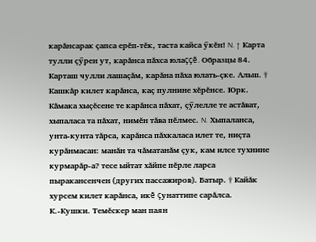карăнсарак çапса ерĕп-тĕк, таста кайса ӳкĕн! N. † Карта тулли çӳрен ут, карăнса пăхса юлаççĕ. Образцы 84. Карташ чулли лашаçăм, карăна пăха юлать-çке. Альш. † Кашкăр килет карăнса, каç пулнине хĕрĕнсе. Юрк. Кăмака хыçĕсене те карăнса пăхат, çӳлелле те астăват, хыпаласа та пăхат, нимĕн тăва пĕлмес. N. Хыпаланса, унта-кунта тăрса, карăнса пăхкаласа илет те, ниçта курăнмасан: манăн та чăматанăм çук, кам илсе тухнине курмарăр-а? тесе ыйтат хăйпе пĕрле ларса пыракансенчен (других пассажиров). Батыр. † Кайăк хурсем килет карăнса, икĕ çунаттипе сарăлса. К.-Кушки. Темĕскер ман паян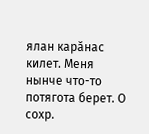ялан карăнас килет. Меня нынче что-то потягота берет. О сохр.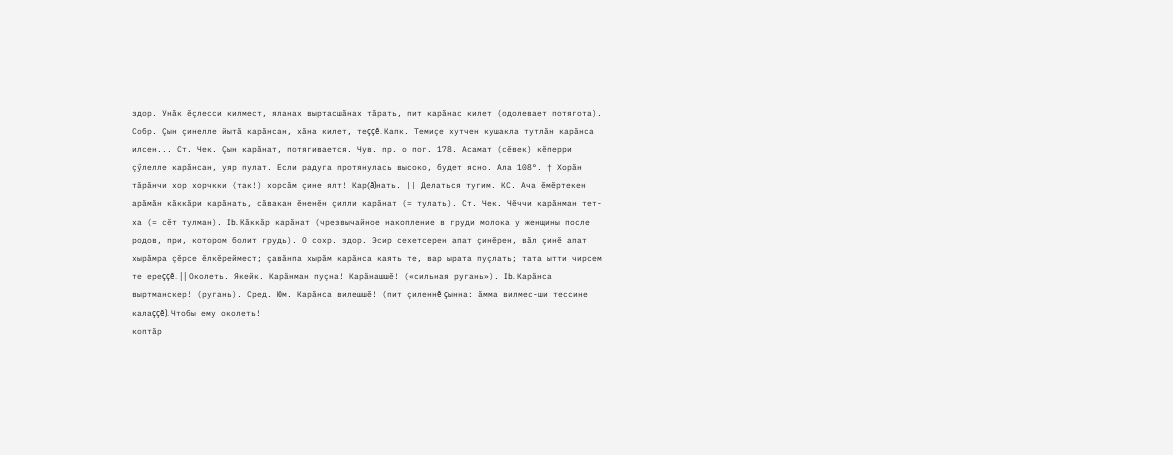здор. Унăк ĕçлесси килмест, яланах выртасшăнах тăрать, пит карăнас килет (одолевает потягота). Собр. Çын çинелле йытă карăнсан, хăна килет, теççĕ. Капк. Темиçе хутчен кушакла тутлăн карăнса илсен... Ст. Чек. Çын карăнат, потягивается. Чув. пр. о пог. 178. Асамат (сĕвек) кĕперри çӳлелле карăнсан, уяр пулат. Если радуга протянулась высоко, будет ясно. Ала 108°. † Хорăн тăрăнчи хор хорчкки (так!) хорсăм çине ялт! Кар(ă)нать. || Делаться тугим. КС. Ача ĕмĕртекен арăмăн кăккăри карăнать, сăвакан ĕненĕн çилли карăнат (= тулать). Ст. Чек. Чĕччи карăнман тет-ха (= сĕт тулман). Ib. Кăккăр карăнат (чрезвычайное накопление в груди молока у женщины после родов, при, котором болит грудь). О сохр. здор. Эсир сехетсерен апат çинĕрен, вăл çинĕ апат хырăмра çĕрсе ĕлкĕреймест; çавăнпа хырăм карăнса каять те, вар ырата пуçлать; тата ытти чирсем те ереççĕ. || Околеть. Якейк. Карăнман пуçна! Карăнашшĕ! («сильная ругань»). Ib. Карăнса выртманскер! (ругань). Сред. Юм. Карăнса вилешшĕ! (пит çиленнĕ çынна: ăмма вилмес-ши тессине калаççĕ). Чтобы ему околеть!
коптăр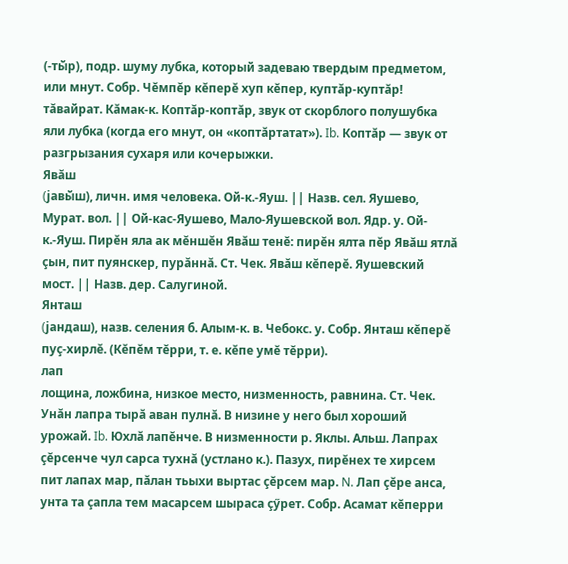(-ты̆р), подр. шуму лубка, который задеваю твердым предметом, или мнут. Собр. Чĕмпĕр кĕперĕ хуп кĕпер, куптăр-куптăр! тăвайрат. Кăмак-к. Коптăр-коптăр, звук от скорблого полушубка яли лубка (когда его мнут, он «коптăртатат»). Ib. Коптăр — звук от разгрызания сухаря или кочерыжки.
Явăш
(jавы̆ш), личн. имя человека. Ой-к.-Яуш. || Назв. сел. Яушево, Мурат. вол. || Ой-кас-Яушево, Мало-Яушевской вол. Ядр. у. Ой-к.-Яуш. Пирĕн яла ак мĕншĕн Явăш тенĕ: пирĕн ялта пĕр Явăш ятлă çын, пит пуянскер, пурăннă. Ст. Чек. Явăш кĕперĕ. Яушевский мост. || Назв. дер. Салугиной.
Янташ
(jандаш), назв. селения б. Алым-к. в. Чебокс. у. Собр. Янташ кĕперĕ пуç-хирлĕ. (Кĕпĕм тĕрри, т. е. кĕпе умĕ тĕрри).
лап
лощина, ложбина, низкое место, низменность, равнина. Ст. Чек. Унăн лапра тырă аван пулнă. В низине у него был хороший урожай. Ib. Юхлă лапĕнче. В низменности р. Яклы. Альш. Лапрах çĕрсенче чул сарса тухнă (устлано к.). Пазух, пирĕнех те хирсем пит лапах мар, пăлан тьыхи выртас çĕрсем мар. N. Лап çĕре анса, унта та çапла тем масарсем шыраса çӳрет. Собр. Асамат кĕперри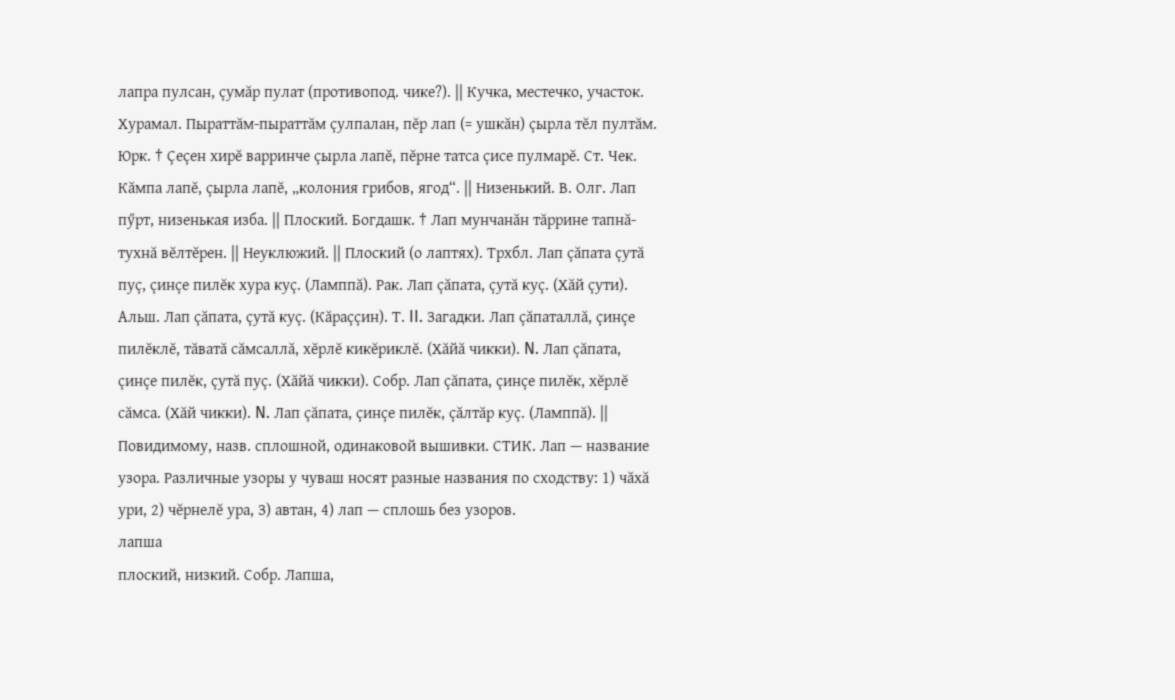лапра пулсан, çумăр пулат (противопод. чике?). || Кучка, местечко, участок. Хурамал. Пыраттăм-пыраттăм çулпалан, пĕр лап (= ушкăн) çырла тĕл пултăм. Юрк. † Çеçен хирĕ варринче çырла лапĕ, пĕрне татса çисе пулмарĕ. Ст. Чек. Кăмпа лапĕ, çырла лапĕ, „колония грибов, ягод“. || Низенький. В. Олг. Лап пӳрт, низенькая изба. || Плоский. Богдашк. † Лап мунчанăн тăррине тапнă-тухнă вĕлтĕрен. || Неуклюжий. || Плоский (о лаптях). Трхбл. Лап çăпата çутă пуç, çинçе пилĕк хура куç. (Ламппă). Рак. Лап çăпата, çутă куç. (Хăй çути). Альш. Лап çăпата, çутă куç. (Кăраççин). Т. II. Загадки. Лап çăпаталлă, çинçе пилĕклĕ, тăватă сăмсаллă, хĕрлĕ кикĕриклĕ. (Хăйă чикки). N. Лап çăпата, çинçе пилĕк, çутă пуç. (Хăйă чикки). Собр. Лап çăпата, çинçе пилĕк, хĕрлĕ сăмса. (Хăй чикки). N. Лап çăпата, çинçе пилĕк, çăлтăр куç. (Ламппă). || Повидимому, назв. сплошной, одинаковой вышивки. СТИК. Лап — название узора. Различные узоры у чуваш носят разные названия по сходству: 1) чăхă ури, 2) чĕрнелĕ ура, З) автан, 4) лап — сплошь без узоров.
лапша
плоский, низкий. Собр. Лапша,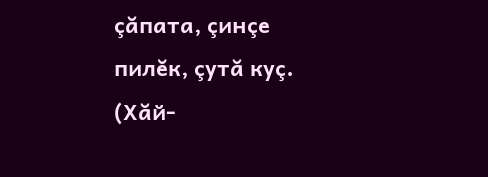çăпата, çинçе пилĕк, çутă куç. (Хăй-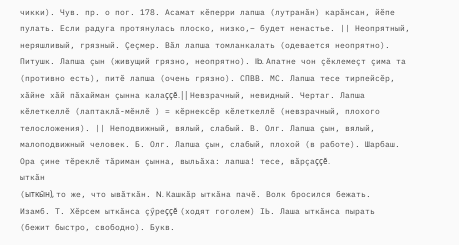чикки). Чув. пр. о пог. 178. Асамат кĕперри лапша (лутранăн) карăнсан, йĕпе пулать. Если радуга протянулась плоско, низко,– будет ненастье. || Неопрятный, неряшливый, грязный. Çеçмер. Вăл лапша томланкалать (одевается неопрятно). Питушк. Лапша çын (живущий грязно, неопрятно). Ib. Апатне чон çĕклемеçт çима та (противно есть), питĕ лапша (очень грязно). СПВВ. МС. Лапша тесе тирпейсĕр, хăйне хăй пăхайман çынна калаççĕ.|| Невзрачный, невидный. Чертаг. Лапша кĕлеткеллĕ (лаптаклă-мĕнлĕ ) = кĕрнексĕр кĕлеткеллĕ (невзрачный, плохого телосложения). || Неподвижный, вялый, слабый. В. Олг. Лапша çын, вялый, малоподвижный человек. Б. Олг. Лапша çын, слабый, плохой (в работе). Шарбаш. Ора çине тĕреклĕ тăриман çынна, выльăха: лапша! тесе, вăрçаççĕ.
ыткăн
(ыткы̆н), то же, что ывăткăн. N. Кашкăр ыткăна пачĕ. Волк бросился бежать. Изамб. Т. Хĕрсем ыткăнса çӳреççĕ (ходят гоголем) IЬ. Лаша ыткăнса пырать (бежит быстро, свободно). Букв.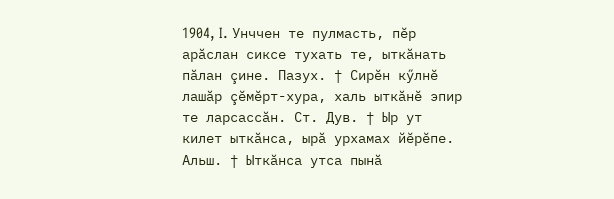1904, I. Унччен те пулмасть, пĕр арăслан сиксе тухать те, ыткăнать пăлан çине. Пазух. † Сирĕн кӳлнĕ лашăр çĕмĕрт-хура, халь ыткăнĕ эпир те ларсассăн. Ст. Дув. † Ыр ут килет ыткăнса, ырă урхамах йĕрĕпе. Альш. † Ыткăнса утса пынă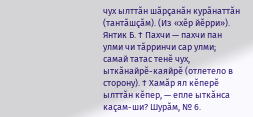чух ылттăн шăрçанăн курăнаттăн (тантăшçăм). (Из «хĕр йĕрри»). Янтик Б. † Пахчи — пахчи пан улми чи тăрринчи сар улми; самай татас тенĕ чух, ыткăнайрĕ-каяйрĕ (отлетело в сторону). † Хамăр ял кĕперĕ ылттăн кĕпер, — епле ыткăнса каçам-ши? Шурăм, № 6.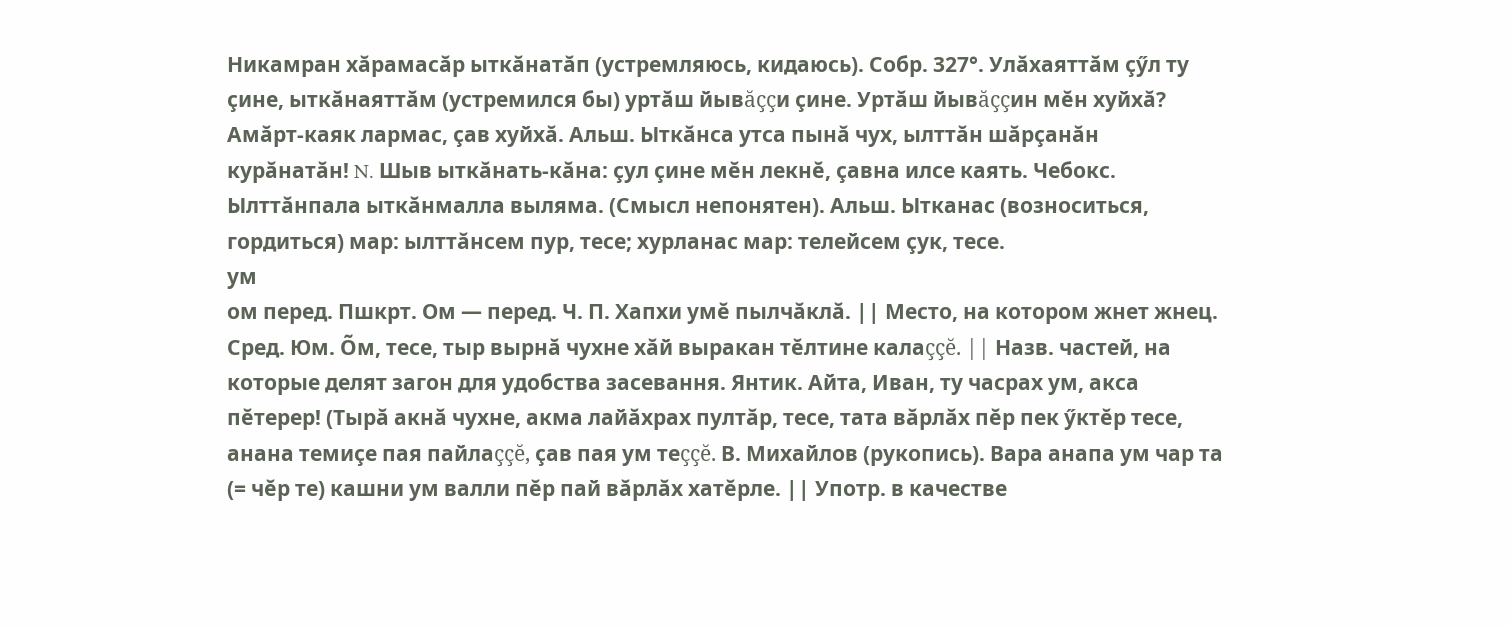Никамран хăрамасăр ыткăнатăп (устремляюсь, кидаюсь). Собр. 327°. Улăхаяттăм çӳл ту çине, ыткăнаяттăм (устремился бы) уртăш йывăççи çине. Уртăш йывăççин мĕн хуйхă? Амăрт-каяк лармас, çав хуйхă. Альш. Ыткăнса утса пынă чух, ылттăн шăрçанăн курăнатăн! N. Шыв ыткăнать-кăна: çул çине мĕн лекнĕ, çавна илсе каять. Чебокс. Ылттăнпала ыткăнмалла выляма. (Смысл непонятен). Альш. Ытканас (возноситься, гордиться) мар: ылттăнсем пур, тесе; хурланас мар: телейсем çук, тесе.
ум
ом перед. Пшкрт. Ом — перед. Ч. П. Хапхи умĕ пылчăклă. || Место, на котором жнет жнец. Сред. Юм. Õм, тесе, тыр вырнă чухне хăй выракан тĕлтине калаççĕ. || Назв. частей, на которые делят загон для удобства засевання. Янтик. Айта, Иван, ту часрах ум, акса пĕтерер! (Тырă акнă чухне, акма лайăхрах пултăр, тесе, тата вăрлăх пĕр пек ӳктĕр тесе, анана темиçе пая пайлаççĕ, çав пая ум теççĕ. В. Михайлов (рукопись). Вара анапа ум чар та (= чĕр те) кашни ум валли пĕр пай вăрлăх хатĕрле. || Употр. в качестве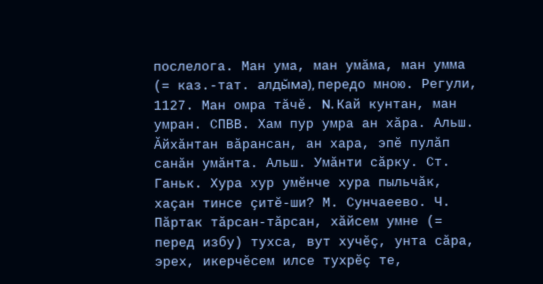послелога. Ман ума, ман умăма, ман умма (= каз.-тат. алды̆ма), передо мною. Регули, 1127. Ман омра тăчĕ. N. Кай кунтан, ман умран. СПВВ. Хам пур умра ан хăра. Альш. Ăйхăнтан вăрансан, ан хара, эпĕ пулăп санăн умăнта. Альш. Умăнти сăрку. Ст. Ганьк. Хура хур умĕнче хура пыльчăк, хаçан тинсе çитĕ-ши? М. Сунчаеево. Ч. Пăртак тăрсан-тăрсан, хăйсем умне (= перед избу) тухса, вут хучĕç, унта сăра, эрех, икерчĕсем илсе тухрĕç те,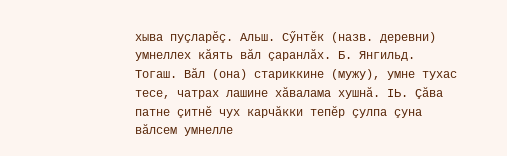хыва пуçларĕç. Альш. Сӳнтĕк (назв. деревни) умнеллех кăять вăл çаранлăх. Б. Янгильд. Тогаш. Вăл (она) стариккине (мужу), умне тухас тесе, чатрах лашине хăвалама хушнă. IЬ. Çăва патне çитнĕ чух карчăкки тепĕр çулпа çуна вăлсем умнелле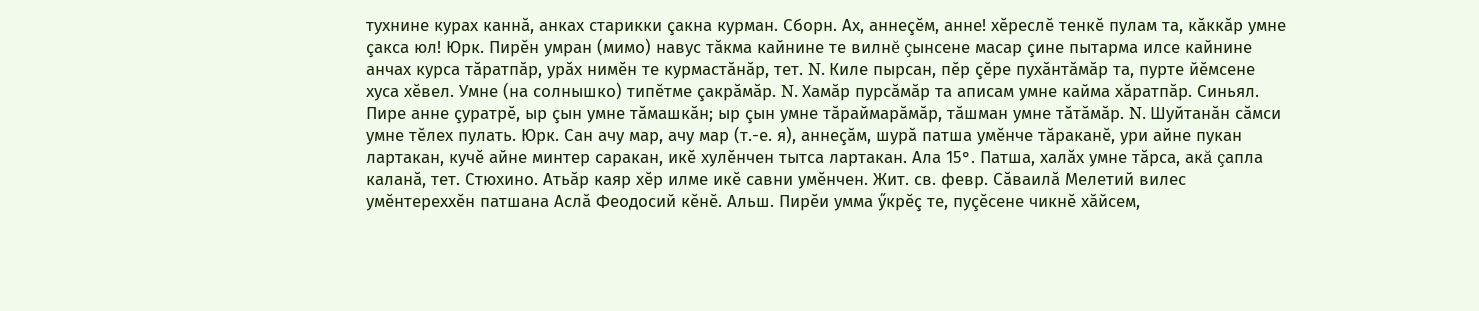тухнине курах каннă, анках старикки çакна курман. Сборн. Ах, аннеçĕм, анне! хĕреслĕ тенкĕ пулам та, кăккăр умне çакса юл! Юрк. Пирĕн умран (мимо) навус тăкма кайнине те вилнĕ çынсене масар çине пытарма илсе кайнине анчах курса тăратпăр, урăх нимĕн те курмастăнăр, тет. N. Киле пырсан, пĕр çĕре пухăнтăмăр та, пурте йĕмсене хуса хĕвел. Умне (на солнышко) типĕтме çакрăмăр. N. Хамăр пурсăмăр та аписам умне кайма хăратпăр. Синьял. Пире анне çуратрĕ, ыр çын умне тăмашкăн; ыр çын умне тăраймарăмăр, тăшман умне тăтăмăр. N. Шуйтанăн сăмси умне тĕлех пулать. Юрк. Сан ачу мар, ачу мар (т.-е. я), аннеçăм, шурă патша умĕнче тăраканĕ, ури айне пукан лартакан, кучĕ айне минтер саракан, икĕ хулĕнчен тытса лартакан. Ала 15°. Патша, халăх умне тăрса, акă çапла каланă, тет. Стюхино. Атьăр каяр хĕр илме икĕ савни умĕнчен. Жит. св. февр. Сăваилă Мелетий вилес умĕнтереххĕн патшана Аслă Феодосий кĕнĕ. Альш. Пирĕи умма ӳкрĕç те, пуçĕсене чикнĕ хăйсем,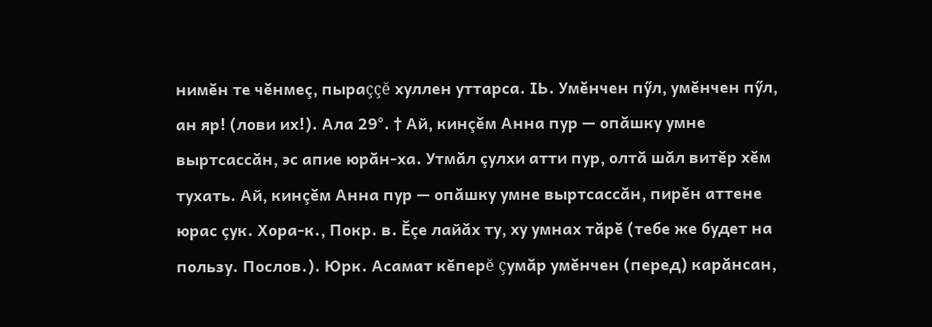нимĕн те чĕнмеç, пыраççĕ хуллен уттарса. IЬ. Умĕнчен пӳл, умĕнчен пӳл, ан яр! (лови их!). Ала 29°. † Ай, кинçĕм Анна пур — опăшку умне выртсассăн, эс апие юрăн-ха. Утмăл çулхи атти пур, олтă шăл витĕр хĕм тухать. Ай, кинçĕм Анна пур — опăшку умне выртсассăн, пирĕн аттене юрас çук. Хора-к., Покр. в. Ĕçе лайăх ту, ху умнах тăрĕ (тебе же будет на пользу. Послов.). Юрк. Асамат кĕперĕ çумăр умĕнчен (перед) карăнсан,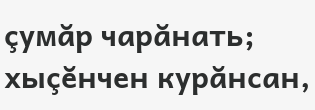çумăр чарăнать; хыçĕнчен курăнсан,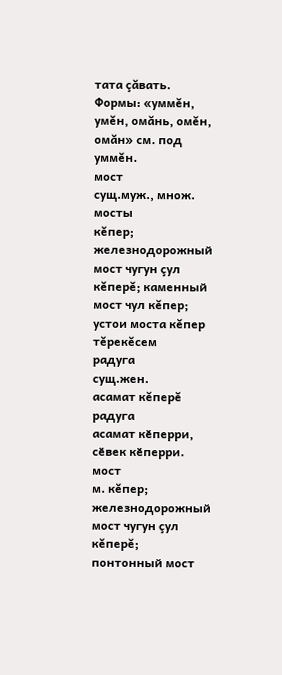тата çăвать. Формы: «уммĕн, умĕн, омăнь, омĕн, омăн» см. под уммĕн.
мост
сущ.муж., множ. мосты
кĕпер; железнодорожный мост чугун çул кĕперĕ; каменный мост чул кĕпер; устои моста кĕпер тĕрекĕсем
радуга
сущ.жен.
асамат кĕперĕ
радуга
асамат кӗперри, сӗвек кӗперри.
мост
м. кĕпер; железнодорожный мост чугун çул кĕперĕ; понтонный мост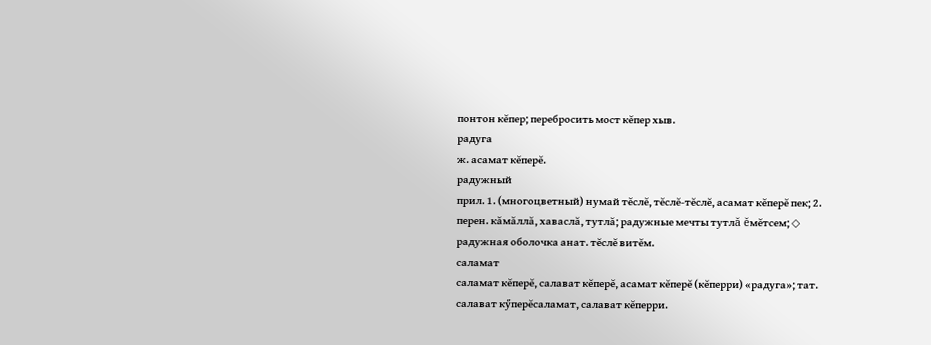понтон кĕпер; перебросить мост кĕпер хыв.
радуга
ж. асамат кĕперĕ.
радужный
прил. 1. (многоцветный) нумай тĕслĕ, тĕслĕ-тĕслĕ, асамат кĕперĕ пек; 2. перен. кăмăллă, хаваслă, тутлă; радужные мечты тутлă ĕмĕтсем; ◇ радужная оболочка анат. тĕслĕ витĕм.
саламат
саламат кĕперĕ, салават кĕперĕ, асамат кĕперĕ (кĕперри) «радуга»; тат. салават кӳперĕсаламат, салават кĕперри.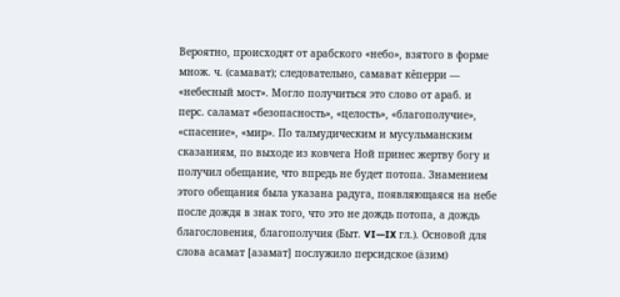Вероятно, происходят от арабского «небо», взятого в форме множ. ч. (самават); следовательно, самават кĕперри — «небесный мост». Могло получиться это слово от араб. и перс. саламат «безопасность», «целость», «благополучие», «спасение», «мир». По талмудическим и мусульманским сказаниям, по выходе из ковчега Ной принес жертву богу и получил обещание, что впредь не будет потопа. Знамением этого обещания была указана радуга, появляющаяся на небе после дождя в знак того, что это не дождь потопа, а дождь благословения, благополучия (Быт. VI—IX гл.). Основой для слова асамат [азамат] послужило персидское (ӓзим)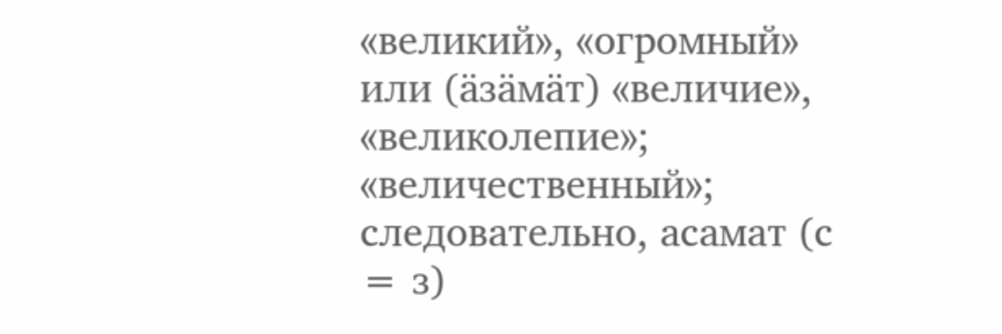«великий», «огромный» или (ӓзӓмӓт) «величие», «великолепие»; «величественный»; следовательно, асамат (с = з)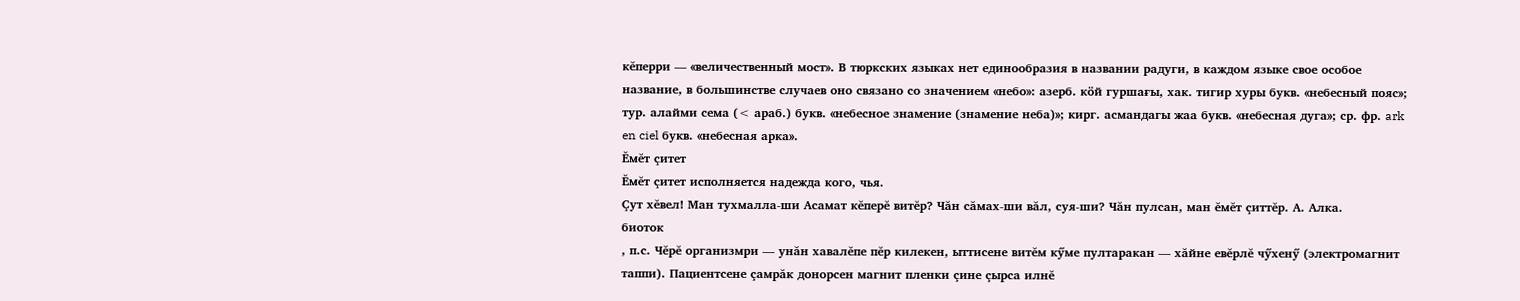кĕперри — «величественный мост». В тюркских языках нет единообразия в названии радуги, в каждом языке свое особое название, в большинстве случаев оно связано со значением «небо»: азерб. кӧй гуршағы, хак. тигир хуры букв. «небесный пояс»; тур. алайми сема (< араб.) букв. «небесное знамение (знамение неба)»; кирг. асмандагы жаа букв. «небесная дуга»; ср. фр. ark en ciel букв. «небесная арка».
Ĕмĕт çитет
Ĕмĕт çитет исполняется надежда кого, чья.
Çут хĕвел! Ман тухмалла-ши Асамат кĕперĕ витĕр? Чăн сăмах-ши вăл, суя-ши? Чăн пулсан, ман ĕмĕт çиттĕр. А. Алка.
биоток
, п.с. Чĕрĕ организмри — унăн хавалĕпе пĕр килекен, ыттисене витĕм кӳме пултаракан — хăйне евĕрлĕ чӳхенӳ (электромагнит таппи). Пациентсене çамрăк донорсен магнит пленки çине çырса илнĕ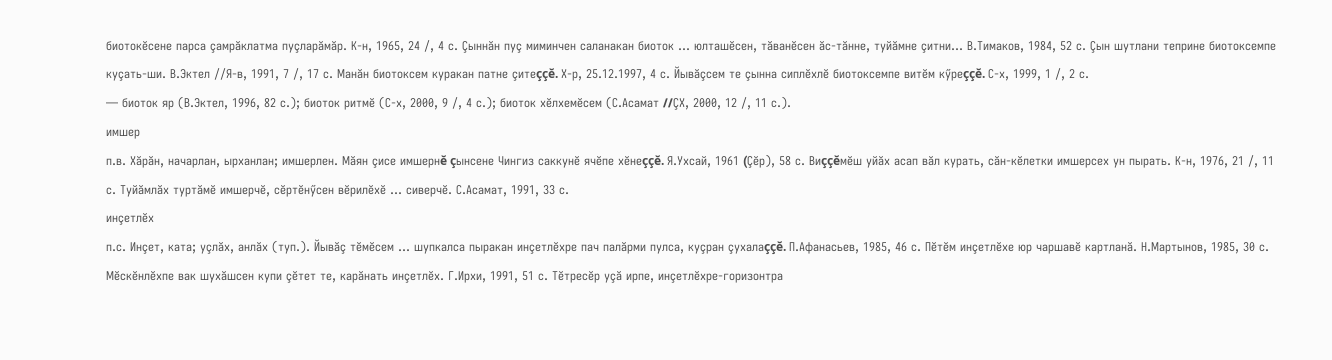биотокĕсене парса çамрăклатма пуçларăмăр. К-н, 1965, 24 /, 4 с. Çыннăн пуç миминчен саланакан биоток ... юлташĕсен, тăванĕсен ăс-тăнне, туйăмне çитни... В.Тимаков, 1984, 52 с. Çын шутлани теприне биотоксемпе куçать-ши. В.Эктел //Я-в, 1991, 7 /, 17 с. Манăн биотоксем куракан патне çитеççĕ. Х-р, 25.12.1997, 4 с. Йывăçсем те çынна сиплĕхлĕ биотоксемпе витĕм кӳреççĕ. С-х, 1999, 1 /, 2 с.
— биоток яр (В.Эктел, 1996, 82 с.); биоток ритмĕ (С-х, 2000, 9 /, 4 с.); биоток хĕлхемĕсем (С.Асамат //ÇХ, 2000, 12 /, 11 с.).
имшер
п.в. Хăрăн, начарлан, ырханлан; имшерлен. Мăян çисе имшернĕ çынсене Чингиз саккунĕ ячĕпе хĕнеççĕ. Я.Ухсай, 1961 (Çĕр), 58 с. Виççĕмĕш уйăх асап вăл курать, сăн-кĕлетки имшерсех ун пырать. К-н, 1976, 21 /, 11 с. Туйăмлăх туртăмĕ имшерчĕ, сĕртĕнӳсен вĕрилĕхĕ ... сиверчĕ. С.Асамат, 1991, 33 с.
инçетлĕх
п.с. Инçет, ката; уçлăх, анлăх (туп.). Йывăç тĕмĕсем ... шупкалса пыракан инçетлĕхре пач палăрми пулса, куçран çухалаççĕ. П.Афанасьев, 1985, 46 с. Пĕтĕм инçетлĕхе юр чаршавĕ картланă. Н.Мартынов, 1985, 30 с. Мĕскĕнлĕхпе вак шухăшсен купи çĕтет те, карăнать инçетлĕх. Г.Ирхи, 1991, 51 с. Тĕтресĕр уçă ирпе, инçетлĕхре-горизонтра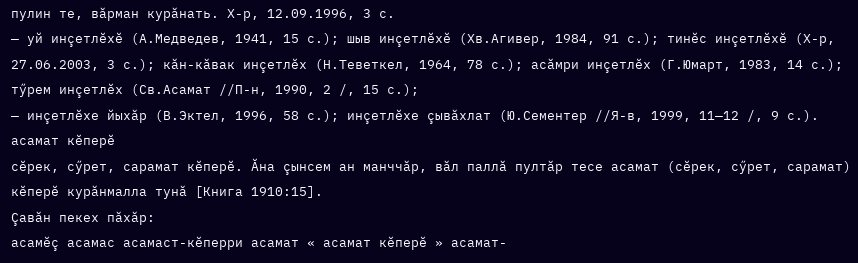пулин те, вăрман курăнать. Х-р, 12.09.1996, 3 с.
— уй инçетлĕхĕ (А.Медведев, 1941, 15 с.); шыв инçетлĕхĕ (Хв.Агивер, 1984, 91 с.); тинĕс инçетлĕхĕ (Х-р, 27.06.2003, 3 с.); кăн-кăвак инçетлĕх (Н.Теветкел, 1964, 78 с.); асăмри инçетлĕх (Г.Юмарт, 1983, 14 с.); тӳрем инçетлĕх (Св.Асамат //П-н, 1990, 2 /, 15 с.);
— инçетлĕхе йыхăр (В.Эктел, 1996, 58 с.); инçетлĕхе çывăхлат (Ю.Сементер //Я-в, 1999, 11—12 /, 9 с.).
асамат кĕперĕ
сĕрек, сӳрет, сарамат кĕперĕ. Ăна çынсем ан манччăр, вăл паллă пултăр тесе асамат (сĕрек, сӳрет, сарамат) кĕперĕ курăнмалла тунă [Книга 1910:15].
Çавăн пекех пăхăр:
асамĕç асамас асамаст-кĕперри асамат « асамат кĕперĕ » асамат-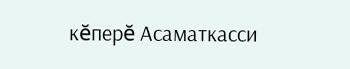кĕперĕ Асаматкасси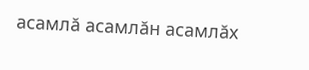асамлă асамлăн асамлăх